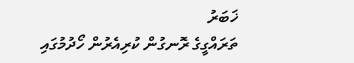ޚަބަރު
ތަރައްގީގެ ރޮނގުން ކުރިއެރުން ހޯދުމުގައި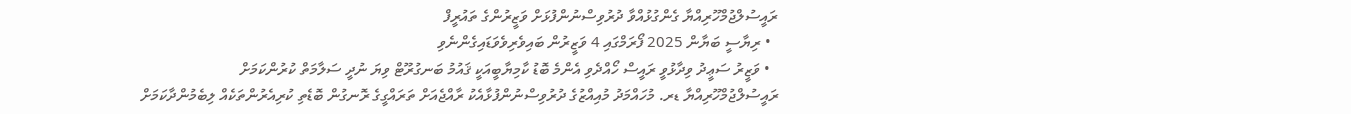ރައީސުލްޖުމްހޫރިއްޔާ ގެންގުޅުއްވާ ދުރުވިސްނުންފުޅަށް ވަޒީރުންގެ ތައުރީފް
  • ރިޔާސީ ބަޔާން 2025 ފޯރަމްގައި 4 ވަޒީރުން ބައިވެރިވެވަޑައިގެންނެވި
  • ވަޒީރު ސަޢީދު ވިދާޅުވީ ރައީސް ހޯއްދެވި އެންމެ ބޮޑު ކާމިޔާބީއަކީ ޤައުމު ބަނގުރޫޓް ވިޔަ ނުދީ ސަލާމަތް ކުރުންކަމަށް
ރައީސުލްޖުމްހޫރިއްޔާ ޑރ. މުހައްމަދު މުއިއްޒުގެ ދުރުވިސްނުންފުޅާއެކު ރާއްޖެއަށް ތަރައްގީގެ ރޮނގުން ބޮޑެތި ކުރިއެރުންތަކެއް ލިބެމުންދާކަމަށް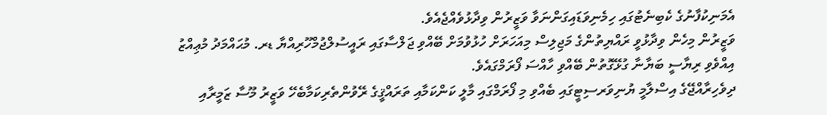އެމަނިކުފާނުގެ ކެބިނެޓުގައި ހިމެނިވަޑައިގަންނަވާ ވަޒީރުން ވިދާޅުވެއްޖެއެވެ.
ވަޒީރުން މިހެން ވިދާޅުވީ ރައްޔިތުންގެ މަޖިލިސް މިއަހަރަށް ހުޅުވުމަށް ބޭއްވި ޖަލްސާގައި ރައީސުލްޖުމްހޫރިއްޔާ ޑރ. މުޙައްމަދު މުޢިއްޒު އިއްވެވި ރިޔާސީ ބަޔާނާ ގުޅޭގޮތުން ބޭއްވި ހާއްސަ ފޯރަމްގައެވެ.
ދިވެހިރާއްޖޭގެ އިސްލާމީ ޔުނިވަރސިޓީގައި ބެއްވި މި ފޯރަމްގައި މާލީ ކަންކަމާއި ތަރައްޤީގެ ރޭވުންތެރިކަމާބެހޭ ވަޒީރު މޫސާ ޒަމީރާއި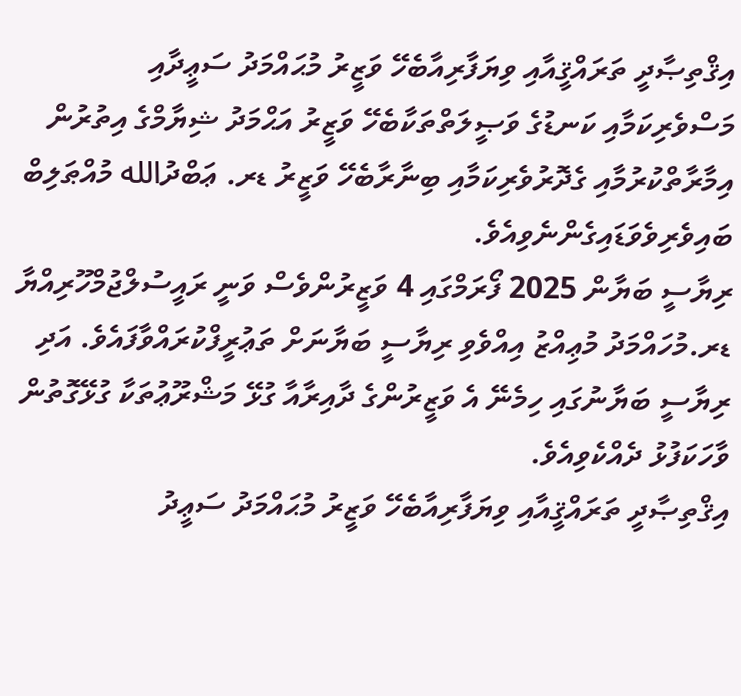އިޤްތިޞާދީ ތަރައްޤީއާއި ވިޔަފާރިއާބެހޭ ވަޒީރު މުޙައްމަދު ސަޢީދާއި މަސްވެރިކަމާއި ކަނޑުގެ ވަޞީލަތްތަކާބެހޭ ވަޒީރު އަޙްމަދު ޝިޔާމްގެ އިތުރުން އިމާރާތްކުރުމާއި ގެދޮރުވެރިކަމާއި ބިނާރާބެހޭ ވަޒީރު ޑރ. ޢަބްދުالله މުއްޠަލިބް ބައިވެރިވެވަޑައިގެންނެވިއެވެ.
ރިޔާސީ ބަޔާން 2025 ފޯރަމްގައި 4 ވަޒީރުންވެސް ވަނީ ރައީސުލްޖުމްހޫރިއްޔާ ޑރ.މުހައްމަދު މުޢިއްޒު އިއްވެވި ރިޔާސީ ބަޔާނަށް ތަޢުރީފްކުރައްވާފައެވެ. އަދި ރިޔާސީ ބަޔާނުގައި ހިމެނޭ އެ ވަޒީރުންގެ ދާއިރާއާ ގުޅޭ މަޝްރޫޢުތަކާ ގުޅޭގޮތުން ވާހަކަފުޅު ދެއްކެވިއެވެ.
އިޤްތިޞާދީ ތަރައްޤީއާއި ވިޔަފާރިއާބެހޭ ވަޒީރު މުޙައްމަދު ސަޢީދު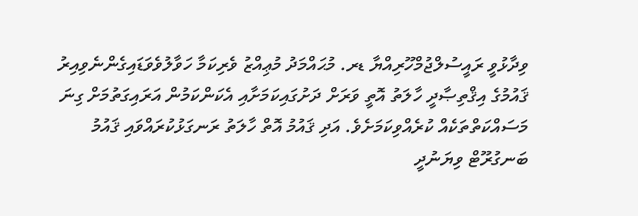ވިދާޅުވީ ރައީސުލްޖުމްހޫރިއްޔާ ޑރ. މުޙައްމަދު މުޢިއްޒު ވެރިކަމާ ހަވާލުވެވަޑައިގެންނެވިއިރު ޤައުމުގެ އިޤްތިޞާދީ ހާލަތު އޮތީ ވަރަށް ދަށުގައިކަމަށާއި އެކަންކަމުން އަރައިގަތުމަށް ގިނަ މަސައްކަތްތަކެއް ކުރެއްވިކަމަށެވެ. އަދި ޤައުމު އޮތް ހާލަތު ރަނގަޅުކުރައްވައި ޤައުމު ބަނގުރޫޓް ވިޔަނުދީ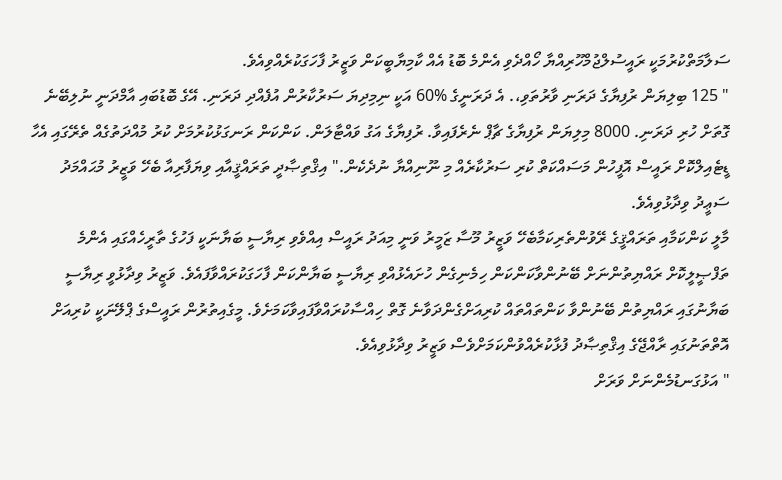ސަލާމަތްކުރުމަކީ ރައީސުލްޖުމްހޫރިއްޔާ ހޯއްދެވި އެންމެ ބޮޑު އެއް ކާމިޔާބީކަން ވަޒީރު ފާހަގަކުރެއްވިއެވެ.
" 125 ބިލިޔަން ރުފިޔާގެ ދަރަނި ވާރުތަވި،. އެ ދަރަނީގެ %60 އަކީ ނިމިދިޔަ ސަރުކާރުން އުފެއްދި ދަރަނި. އޭގެ ބޮޑުބައި އާމްދަނީ ނުލިބޭނެ ގޮތަށް ހުރި ދަރަނި. 8000 މިލިޔަން ރުފިޔާގެ ޗާޕް ނެރެފައިވާ. ރުފިޔާގެ އަގު ވައްޓާލަން. ކަންކަން ރަނގަޅުކުރުމަށް ކުރު މުއްދަތުގެއް ތެރޭގައި އެހާ ޑީޓެއިލްކޮށް ރައީސް އޮފީހުން މަސައްކަތް ކުރި ސަރުކާރެއް މި ނޫނިއްޔާ ނުދެކެން." އިޤްތިޞާދީ ތަރައްޤީއާއި ވިޔަފާރިއާ ބެހޭ ވަޒީރު މުޙައްމަދު ސަޢީދު ވިދާޅުވިއެވެ.
މާލީ ކަންކަމާއި ތަރައްޤީގެ ރޭވުންތެރިކަމާބެހޭ ވަޒީރު މޫސާ ޒަމީރު ވަނީ މިއަދު ރައީސް އިއްވެވި ރިޔާސީ ބަޔާނަކީ ފަހުގެ ތާރީހެއްގައި އެންމެ ތަފްޞީލީކޮށް ރައްޔިތުންނަށް ބޭނުންވާކަންކަން ހިމެނިގެން ހުށައެޅުއްވި ރިޔާސީ ބަޔާންކަން ފާހަގަކުރައްވާފައެވެ. ވަޒީރު ވިދާޅުވީ ރިޔާސީ ބަޔާނުގައި ރައްޔިތުން ބޭނުންވާ ކަންތައްތައް ކުރިއަށްގެންދަވާނެ ގޮތް ހިއްސާކުރައްވާފައިވާކަމަށެވެ. މީގެއިތުރުން ރައީސްގެ ޕްލޭނަކީ ކުރިއަށް އޮތްތަނުގައި ރާއްޖޭގެ އިޤްތިޞާދު ފުޅާކުރެއްވުންކަމަށްވެސް ވަޒީރު ވިދާޅުވިއެވެ.
" އަޅުގަނޑުމެންނަށް ވަރަށް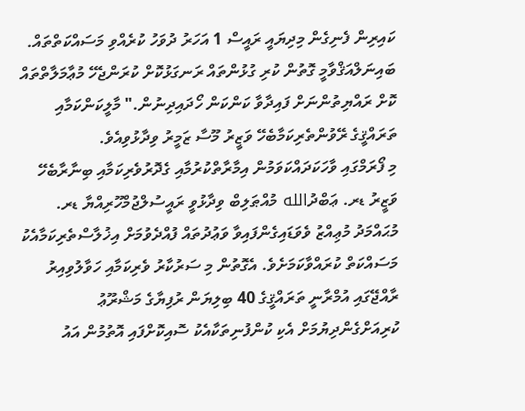ކައިރިން ފެނިގެން މިދިޔައީ ރައީސް 1 އަހަރު ދުވަހު ކުރެއްވި މަސައްކަތްތައް. ބައިނަލްއަޤްވާމީ ގޮތުން ކުރި ގުޅުންތައް ރަނގަޅުކޮށް ކުރަންޖެހޭ މުޢާމަލާތްތައް ކޮށް ރައްޔިތުންނަށް ފައިދާވާ ކަންކަން ހޯދައިދިނުން." މާލީކަންކަމާއި ތަރައްޤީގެ ރޭވުންތެރިކަމާބެހޭ ވަޒީރު މޫސާ ޒަމީރު ވިދާޅުވިއެވެ.
މި ފޯރަމްގައި ވާހަކަދައްކަވަމުން އިމާރާތްކުރުމާއި ގެދޮރުވެރިކަމާއި ބިނާރާބެހޭ ވަޒީރު ޑރ. ޢަބްދުالله މުއްޠަލިބް ވިދާޅުވީ ރައީސުލްޖުމްހޫރިއްޔާ ޑރ. މުޙައްމަދު މުޢިއްޒު ވެވަޑައިގެންފައިވާ ވަޢުދުތައް ފުއްދެވުމަށް އިޚުލާސްތެރިކަމާއެކު މަސައްކަތް ކުރައްވާކަމަށެވެ. އެގޮތުން މި ސަރުކާރު ވެރިކަމާއި ހަވާލުވިއިރު ރާއްޖޭގައި އުމްރާނީ ތަރައްޤީގެ 40 ބިލިޔަން ރުފިޔާގެ މަޝްރޫޢު ކުރިއަށްގެންދިޔުމަށް އެކި ކުންފުނިތަކާއެކު ސޮއިކޮށްފައި އޮތުމުން އައު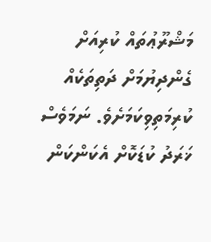މަޝްރޫޢުތައް ކުރިއަށް ގެންދިޔުމަށް ދަތިތަކެއް ކުރިމަތިވިކަމަށެވެ. ނަމަވެސް ޚަރަދު ކުޑަކޮށް އެކަންކަން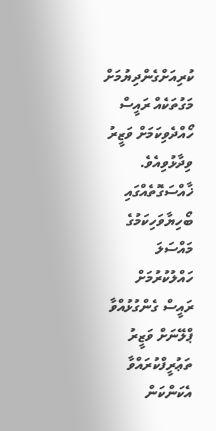ކުރިއަށްގެންދިޔުމަށް މަގުތަކެއް ރައީސް ހޯއްދެވިކަމަށް ވަޒީރު ވިދާޅުވިއެވެ. ޚާއްސަގޮތެއްގައި ބޯހިޔާވަހިކަމުގެ މައްސަލަ ހައްލުކުރުމަށް ރައީސް ގެންގުޅުއްވާ ޕްލޭނަށް ވަޒީރު ތަޢުރީފްކުރައްވާ އެކަންކަން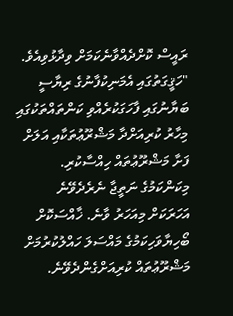ރައީސް ކޮށްދެއްވާނެކަމަށް ވިދާޅުވިއެވެ.
"ހަޤީގަތުގައި އެމަނިކުފާނުގެ ރިޔާސީ ބަޔާނުގައި ފާހަގަކުރެއްވި ކަންތައްތަކުގައި މިހާރު ކުރިއަށްދާ މަޝްރޫޢުތަކާއި އަލަށް ފަށާ މަޝްރޫޢުތައް ހިއްސާކުރި. މިކަންކަމުގެ ނަތީޖާ ނެރެދެވޭނެ އަހަރަކަށް މިއަހަރު ވާނެ. ޚާއްސަކޮށް ބޯހިޔާވަހިކަމުގެ މައްސަލަ ހައްލުކުރުމަށް މަޝްރޫޢުތައް ކުރިއަށްގެންދެވޭނެ.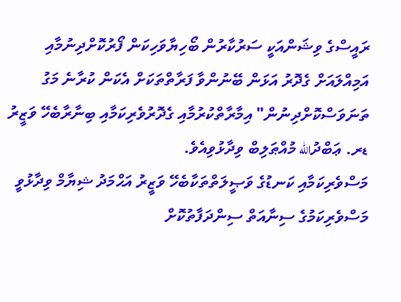ރައީސްގެ ވިޝަންއަކީ ސަރުކާރުން ބޯހިޔާވަހިކަން ފޯރުކޮށްދިނުމާއި އަމިއްލައަށް ގެދޮރު އަޅަން ބޭނުންވާ ފަރާތްތަކަށް އެކަން ކުރާނެ މަގު ތަނަވަސްކޮށްދިނުން" އިމާރާތްކުރުމާއި ގެދޮރުވެރިކަމާއި ބިނާރާބެހޭ ވަޒީރު ޑރ. ޢަބްދުالله މުއްޠަލިބް ވިދާޅުވިއެވެ.
މަސްވެރިކަމާއި ކަނޑުގެ ވަޞީލަތްތަކާބެހޭ ވަޒީރު އަޙްމަދު ޝިޔާމް ވިދާޅުވީ މަސްވެރިކަމުގެ ސިނާއަތް ސިންދަފާތުކޮށް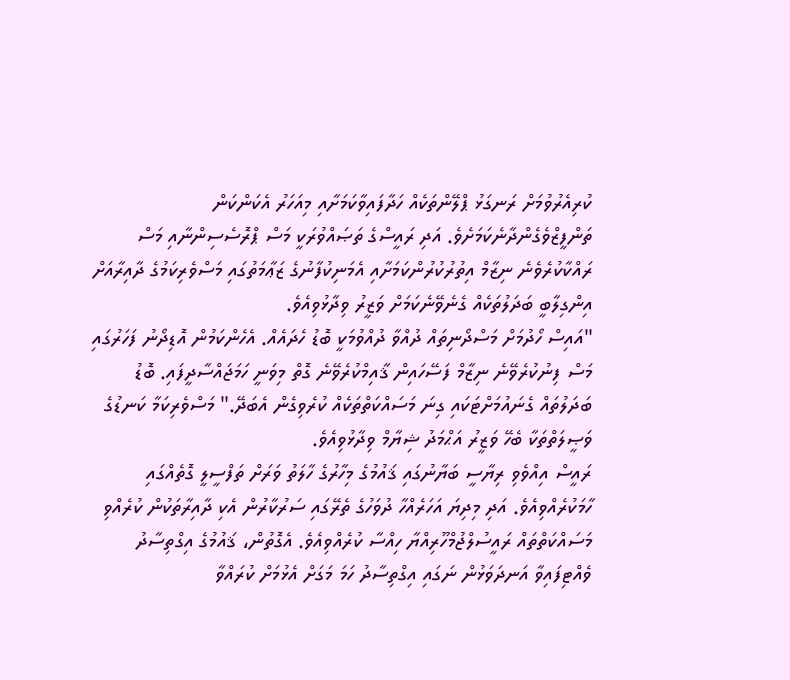ކުރިއެރުވުމަށް ރަނގަޅު ޕްލޭންތަކެއް ހަދާފައިވާކަމަށާއި މިއަހަރު އެކަންކަން ތަންފީޒްވެގެންދާނެކަމަށެވެ. އަދި ރައީސްގެ ތަޞައްވުރަކީ މަސް ޕްރޮސެސިންނާއި މަސް ރައްކާކުރެވެނެ ނިޒާމް އިތުރުކުރުންކަމަށާއި އެމަނިކުފާނުގެ ޒަޢާމަތުގައި މަސްވެރިކަމުގެ ދާއިރާއަށް އިންގިލާބީ ބަދަލުތަކެއް ގެނެވޭނެކަމަށް ވަޒީރު ވިދާޅުވިއެވެ.
"އައިސް ހޯދުމަށް މަސްދޯނިތައް ދުއްވާ ދުއްވުމަކީ ބޮޑު ހެދައެއް. އެހެންކަމުން އޮޑިދޯނު ފަހަރުގައި މަސް ފިނުކުރެވޭނެ ނިޒާމް ފަސޭހައިން ޤާއިމްކުރެވޭނެ ގޮތް މިވަނީ ހަމަޖައްސާދީފައި. ބޮޑު ބަދަލުތައް ގެނައުމަށްޓަކައި ގިނަ މަސައްކަތްތަކެއް ކުރެވިގެން އެބަދޭ." މަސްވެރިކަމާ ކަނޑުގެ ވަޞީލަތްތަކާ ބެހޭ ވަޒީރު އަޙްމަދު ޝިޔާމް ވިދާޅުވިއެވެ.
ރައީސް އިއްވެވި ރިޔާސީ ބަޔާނުގައި ޤައުމުގެ މިހާރުގެ ހާލަތު ވަރަށް ތަފްސީލީ ގޮތެއްގައި ހާމަކުރެއްވިއެވެ. އަދި މިދިޔަ އަހަރެއްހާ ދުވަހުގެ ތެރޭގައި ސަރުކާރުން އެކި ދާއިރާތަކުން ކުރެއްވި މަސައްކަތްތައް ރައީސުލްޖުމްހޫރިއްޔާ ހިއްސާ ކުރެއްވިއެވެ. އެގޮތުން، ޤައުމުގެ އިގްތިސާދު ވެއްޓިފައިވާ އަނދަވަޅުން ނަގައި އިގްތިސާދު ހަމަ މަގަށް އެޅުމަށް ކުރައްވާ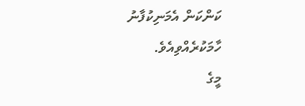ކަންކަން އެމަނިކުފާނު ހާމަކުރެއްވިއެވެ.
މީގެ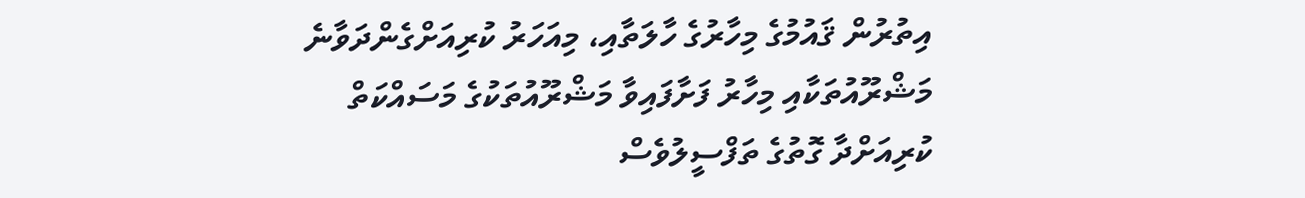އިތުރުން ޤައުމުގެ މިހާރުގެ ހާލަތާއި، މިއަހަރު ކުރިއަށްގެންދަވާނެ މަޝްރޫއުތަކާއި މިހާރު ފަށާފައިވާ މަޝްރޫއުތަކުގެ މަސައްކަތް ކުރިއަށްދާ ގޮތުގެ ތަފްސީލުވެސް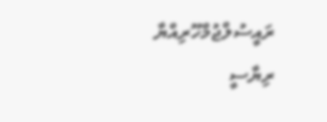ރައީސުލްޖުމްހޫރިއްޔާ ރިޔާސީ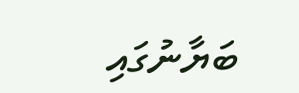ބަޔާނުގައި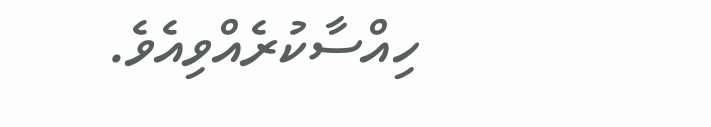ހިއްސާކުރެއްވިއެވެ.